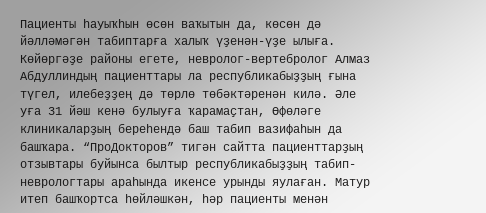Пациенты һауыҡһын өсөн ваҡытын да, көсөн дә йәлләмәгән табиптарға халыҡ үҙенән-үҙе ылыға. Көйөргәҙе районы егете, невролог-вертебролог Алмаз Абдуллиндың пациенттары ла республикабыҙҙың ғына түгел, илебеҙҙең дә төрлө төбәктәренән килә. Әле уға 31 йәш кенә булыуға ҡарамаҫтан, Өфөләге клиникаларҙың береһендә баш табип вазифаһын да башҡара. “ПроДокторов” тигән сайтта пациенттарҙың отзывтары буйынса былтыр республикабыҙҙың табип-неврологтары араһында икенсе урынды яулаған. Матур итеп башҡортса һөйләшкән, һәр пациенты менән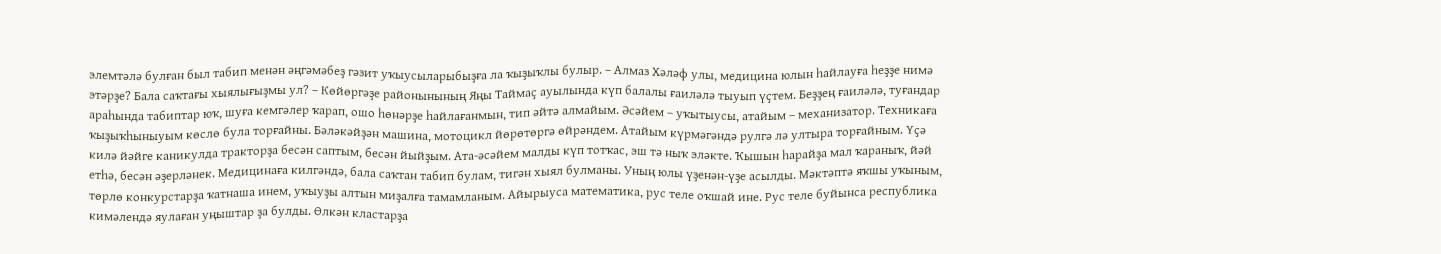элемтәлә булған был табип менән әңгәмәбеҙ гәзит уҡыусыларыбыҙға ла ҡыҙыҡлы булыр. – Алмаз Хәләф улы, медицина юлын һайлауға һеҙҙе нимә этәрҙе? Бала саҡтағы хыялығыҙмы ул? – Көйөргәҙе районынының Яңы Таймаҫ ауылында күп балалы ғаиләлә тыуып үҫтем. Беҙҙең ғаиләлә, туғандар араһында табиптар юҡ, шуға кемгәлер ҡарап, ошо һөнәрҙе һайлағанмын, тип әйтә алмайым. Әсәйем – уҡытыусы, атайым – механизатор. Техникаға ҡыҙыҡһыныуым көслө була торғайны. Бәләкәйҙән машина, мотоцикл йөрөтөргә өйрәндем. Атайым күрмәгәндә рулгә лә ултыра торғайным. Үҫә килә йәйге каникулда тракторҙа бесән саптым, бесән йыйҙым. Ата-әсәйем малды күп тотҡас, эш тә ныҡ эләкте. Ҡышын һарайҙа мал ҡараныҡ, йәй етһә, бесән әҙерләнек. Медицинаға килгәндә, бала саҡтан табип булам, тигән хыял булманы. Уның юлы үҙенән-үҙе асылды. Мәктәптә яҡшы уҡыным, төрлө конкурстарҙа ҡатнаша инем, уҡыуҙы алтын миҙалға тамамланым. Айырыуса математика, рус теле оҡшай ине. Рус теле буйынса республика кимәлендә яулаған уңыштар ҙа булды. Өлкән кластарҙа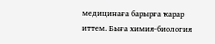медицинаға барырға ҡарар иттем. Быға химия-биология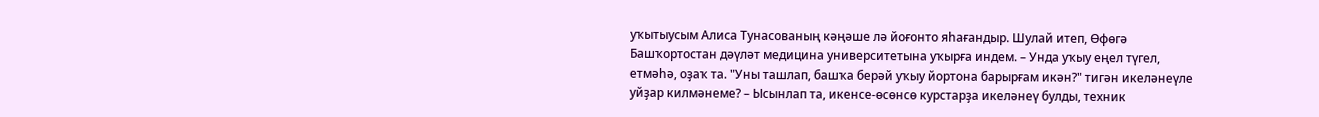уҡытыусым Алиса Тунасованың кәңәше лә йоғонто яһағандыр. Шулай итеп, Өфөгә Башҡортостан дәүләт медицина университетына уҡырға индем. – Унда уҡыу еңел түгел, етмәһә, оҙаҡ та. "Уны ташлап, башҡа берәй уҡыу йортона барырғам икән?" тигән икеләнеүле уйҙар килмәнеме? – Ысынлап та, икенсе-өсөнсө курстарҙа икеләнеү булды, техник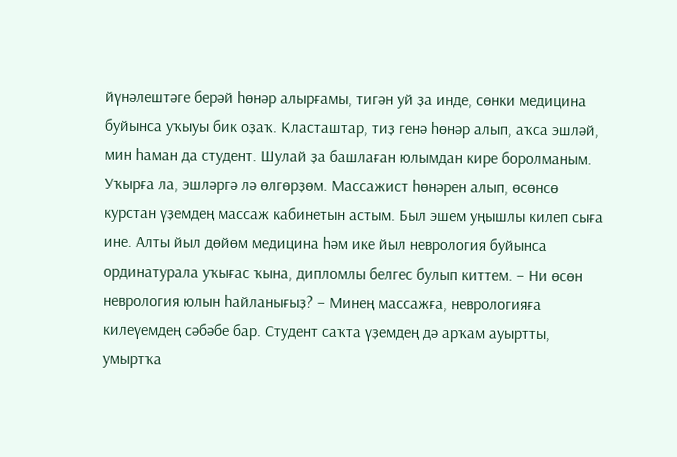йүнәлештәге берәй һөнәр алырғамы, тигән уй ҙа инде, сөнки медицина буйынса уҡыуы бик оҙаҡ. Класташтар, тиҙ генә һөнәр алып, аҡса эшләй, мин һаман да студент. Шулай ҙа башлаған юлымдан кире боролманым. Уҡырға ла, эшләргә лә өлгөрҙөм. Массажист һөнәрен алып, өсөнсө курстан үҙемдең массаж кабинетын астым. Был эшем уңышлы килеп сыға ине. Алты йыл дөйөм медицина һәм ике йыл неврология буйынса ординатурала уҡығас ҡына, дипломлы белгес булып киттем. – Ни өсөн неврология юлын һайланығыҙ? – Минең массажға, неврологияға килеүемдең сәбәбе бар. Студент саҡта үҙемдең дә арҡам ауыртты, умыртҡа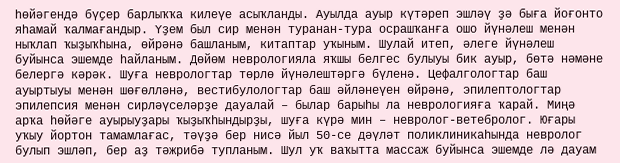һөйәгендә бүҫер барлыҡҡа килеүе асыҡланды. Ауылда ауыр күтәреп эшләү ҙә быға йоғонто яһамай ҡалмағандыр. Үҙем был сир менән туранан-тура осрашҡанға ошо йүнәлеш менән ныҡлап ҡыҙыҡһына, өйрәнә башланым, китаптар уҡыным. Шулай итеп, әлеге йүнәлеш буйынса эшемде һайланым. Дөйөм неврологияла яҡшы белгес булыуы бик ауыр, бөтә нәмәне белергә кәрәк. Шуға неврологтар төрлө йүнәлештәргә бүленә. Цефалгологтар баш ауыртыуы менән шөғөлләнә, вестибулологтар баш әйләнеүен өйрәнә, эпилептологтар эпилепсия менән сирләүселәрҙе дауалай – былар барыһы ла неврологияға ҡарай. Миңә арҡа һөйәге ауырыуҙары ҡыҙыҡһындырҙы, шуға күрә мин – невролог-ветебролог. Юғары уҡыу йортон тамамлағас, тәүҙә бер нисә йыл 50-се дәүләт поликлиникаһында невролог булып эшләп, бер аҙ тәжрибә тупланым. Шул уҡ ваҡытта массаж буйынса эшемде лә дауам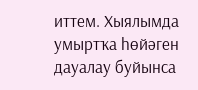иттем. Хыялымда умыртҡа һөйәген дауалау буйынса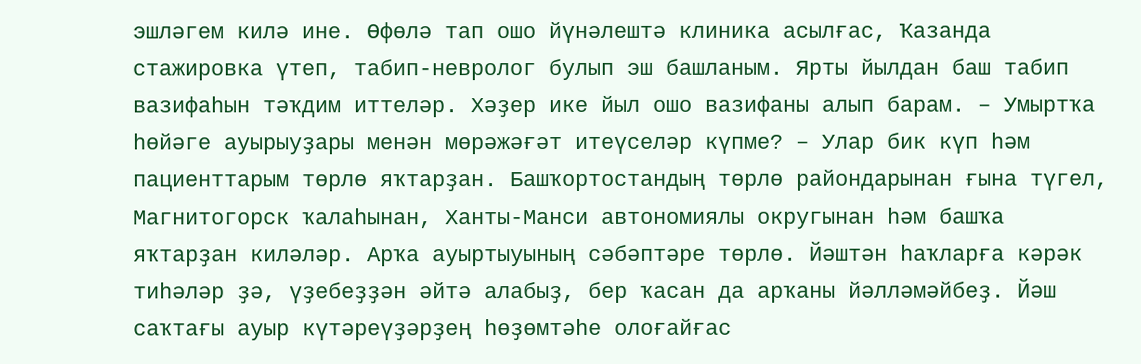эшләгем килә ине. Өфөлә тап ошо йүнәлештә клиника асылғас, Ҡазанда стажировка үтеп, табип-невролог булып эш башланым. Ярты йылдан баш табип вазифаһын тәҡдим иттеләр. Хәҙер ике йыл ошо вазифаны алып барам. – Умыртҡа һөйәге ауырыуҙары менән мөрәжәғәт итеүселәр күпме? – Улар бик күп һәм пациенттарым төрлө яҡтарҙан. Башҡортостандың төрлө райондарынан ғына түгел, Магнитогорск ҡалаһынан, Ханты-Манси автономиялы округынан һәм башҡа яҡтарҙан киләләр. Арҡа ауыртыуының сәбәптәре төрлө. Йәштән һаҡларға кәрәк тиһәләр ҙә, үҙебеҙҙән әйтә алабыҙ, бер ҡасан да арҡаны йәлләмәйбеҙ. Йәш саҡтағы ауыр күтәреүҙәрҙең һөҙөмтәһе олоғайғас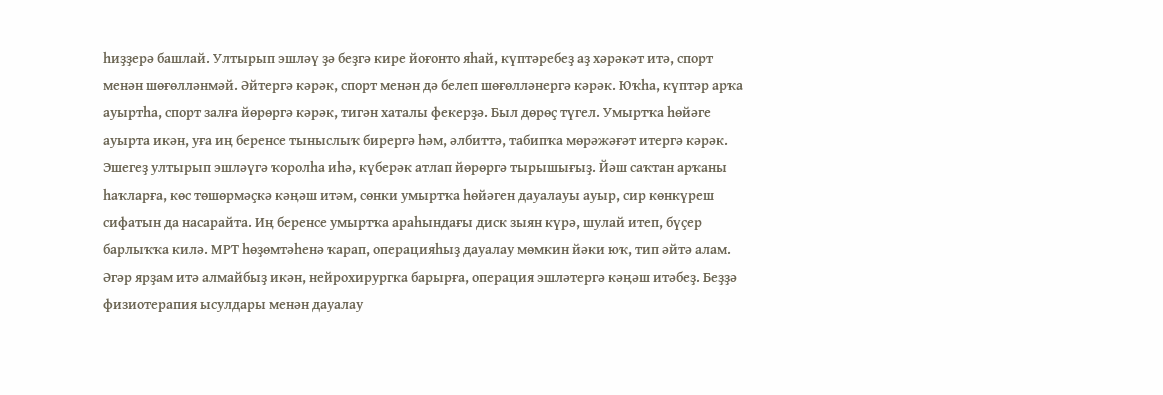һиҙҙерә башлай. Ултырып эшләү ҙә беҙгә кире йоғонто яһай, күптәребеҙ аҙ хәрәкәт итә, спорт менән шөғөлләнмәй. Әйтергә кәрәк, спорт менән дә белеп шөғөлләнергә кәрәк. Юҡһа, күптәр арҡа ауыртһа, спорт залға йөрөргә кәрәк, тигән хаталы фекерҙә. Был дөрөҫ түгел. Умыртҡа һөйәге ауырта икән, уға иң беренсе тыныслыҡ бирергә һәм, әлбиттә, табипҡа мөрәжәғәт итергә кәрәк. Эшегеҙ ултырып эшләүгә ҡоролһа иһә, күберәк атлап йөрөргә тырышығыҙ. Йәш саҡтан арҡаны һаҡларға, көс төшөрмәҫкә кәңәш итәм, сөнки умыртҡа һөйәген дауалауы ауыр, сир көнкүреш сифатын да насарайта. Иң беренсе умыртҡа араһындағы диск зыян күрә, шулай итеп, бүҫер барлыҡҡа килә. МРТ һөҙөмтәһенә ҡарап, операцияһыҙ дауалау мөмкин йәки юҡ, тип әйтә алам. Әгәр ярҙам итә алмайбыҙ икән, нейрохирургка барырға, операция эшләтергә кәңәш итәбеҙ. Беҙҙә физиотерапия ысулдары менән дауалау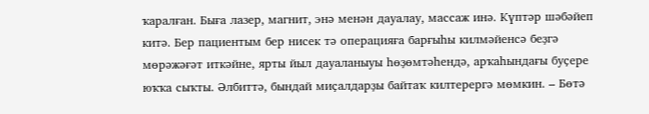ҡаралған. Быға лазер, магнит, энә менән дауалау, массаж инә. Күптәр шәбәйеп китә. Бер пациентым бер нисек тә операцияға барғыһы килмәйенсә беҙгә мөрәжәғәт иткәйне, ярты йыл дауаланыуы һөҙөмтәһендә, арҡаһындағы буҫере юҡҡа сыҡты. Әлбиттә, бындай миҫалдарҙы байтаҡ килтерергә мөмкин. – Бөтә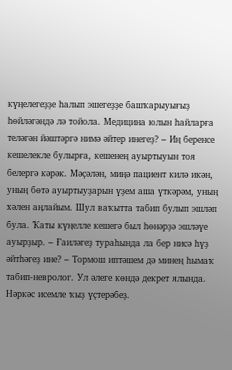күңелегеҙҙе һалып эшегеҙҙе башҡарыуығыҙ һөйләгәндә лә тойола. Медицина юлын һайларға теләгән йәштәргә нимә әйтер инегеҙ? – Иң беренсе кешелекле булырға, кешенең ауыртыуын тоя белергә кәрәк. Мәҫәлән, миңә пациент килә икән, уның бөтә ауыртыуҙарын үҙем аша үткәрәм, уның хәлен аңлайым. Шул ваҡытта табип булып эшләп була. Ҡаты күңелле кешегә был һөнәрҙә эшләүе ауырҙыр. – Ғаиләгеҙ тураһында ла бер нисә һүҙ әйтһәгеҙ ине? – Тормош иптәшем дә минең һымаҡ табип-невролог. Ул әлеге көндә декрет ялында. Нәркәс исемле ҡыҙ үҫтерәбеҙ.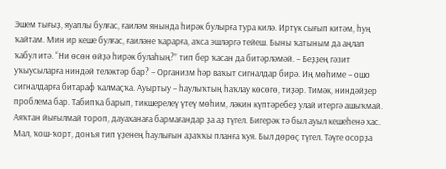Эшем тығыҙ, яуаплы булғас, ғаиләм янында һирәк булырға тура килә. Иртүк сығып китәм, һуң ҡайтам. Мин ир кеше булғас, ғаиләне ҡарарға, аҡса эшләргә тейеш. Быны ҡатыным да аңлап ҡабул итә. “Ни өсөн өйҙә һирәк булаһың?” тип бер ҡасан да битәрләмәй. – Беҙҙең гәзит уҡыусыларға ниндәй теләктәр бар? – Организм һәр ваҡыт сигналдар бирә. Иң мөһиме – ошо сигналдарға битараф ҡалмаҫҡа. Ауыртыу – һаулыҡтың һаҡлау көсөгө, тиҙәр. Тимәк, ниндәйҙер проблема бар. Табипҡа барып, тикшерелеү үтеү мөһим, ләкин күптәребеҙ улай итергә ашыҡмай. Аяҡтан йығылмай тороп, дауаханаға бармағандар ҙа аҙ түгел. Бигерәк тә был ауыл кешеһенә хас. Мал, ҡош-ҡорт, донъя тип үҙенең һаулығын аҙаҡҡы планға ҡуя. Был дөрөҫ түгел. Тәүге осорҙа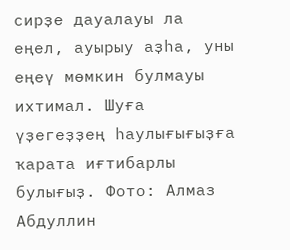сирҙе дауалауы ла еңел, ауырыу аҙһа, уны еңеү мөмкин булмауы ихтимал. Шуға үҙегеҙҙең һаулығығыҙға ҡарата иғтибарлы булығыҙ. Фото: Алмаз Абдуллин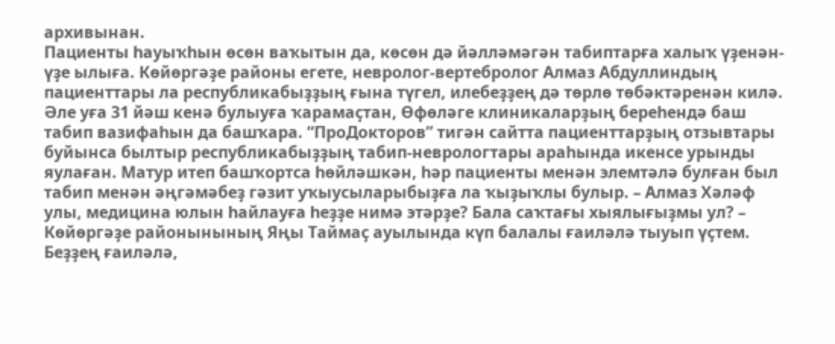архивынан.
Пациенты һауыҡһын өсөн ваҡытын да, көсөн дә йәлләмәгән табиптарға халыҡ үҙенән-үҙе ылыға. Көйөргәҙе районы егете, невролог-вертебролог Алмаз Абдуллиндың пациенттары ла республикабыҙҙың ғына түгел, илебеҙҙең дә төрлө төбәктәренән килә. Әле уға 31 йәш кенә булыуға ҡарамаҫтан, Өфөләге клиникаларҙың береһендә баш табип вазифаһын да башҡара. “ПроДокторов” тигән сайтта пациенттарҙың отзывтары буйынса былтыр республикабыҙҙың табип-неврологтары араһында икенсе урынды яулаған. Матур итеп башҡортса һөйләшкән, һәр пациенты менән элемтәлә булған был табип менән әңгәмәбеҙ гәзит уҡыусыларыбыҙға ла ҡыҙыҡлы булыр. – Алмаз Хәләф улы, медицина юлын һайлауға һеҙҙе нимә этәрҙе? Бала саҡтағы хыялығыҙмы ул? – Көйөргәҙе районынының Яңы Таймаҫ ауылында күп балалы ғаиләлә тыуып үҫтем. Беҙҙең ғаиләлә,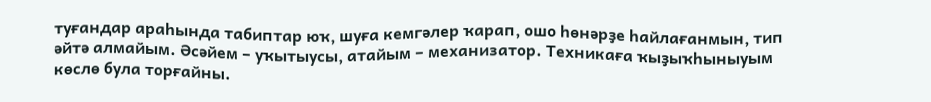туғандар араһында табиптар юҡ, шуға кемгәлер ҡарап, ошо һөнәрҙе һайлағанмын, тип әйтә алмайым. Әсәйем – уҡытыусы, атайым – механизатор. Техникаға ҡыҙыҡһыныуым көслө була торғайны.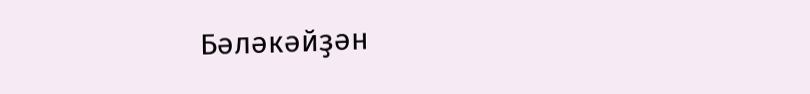Бәләкәйҙән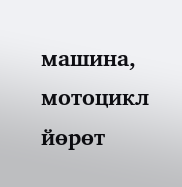машина, мотоцикл йөрөт